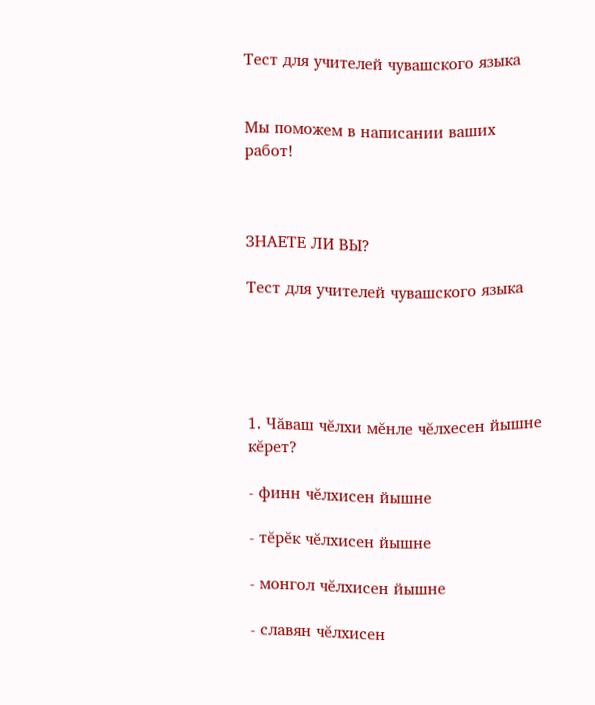Тест для учителей чувашского языка


Мы поможем в написании ваших работ!



ЗНАЕТЕ ЛИ ВЫ?

Тест для учителей чувашского языка





1. Чăваш чĕлхи мĕнле чĕлхесен йышне кĕрет?

- финн чĕлхисен йышне

- тĕрĕк чĕлхисен йышне

- монгол чĕлхисен йышне

- славян чĕлхисен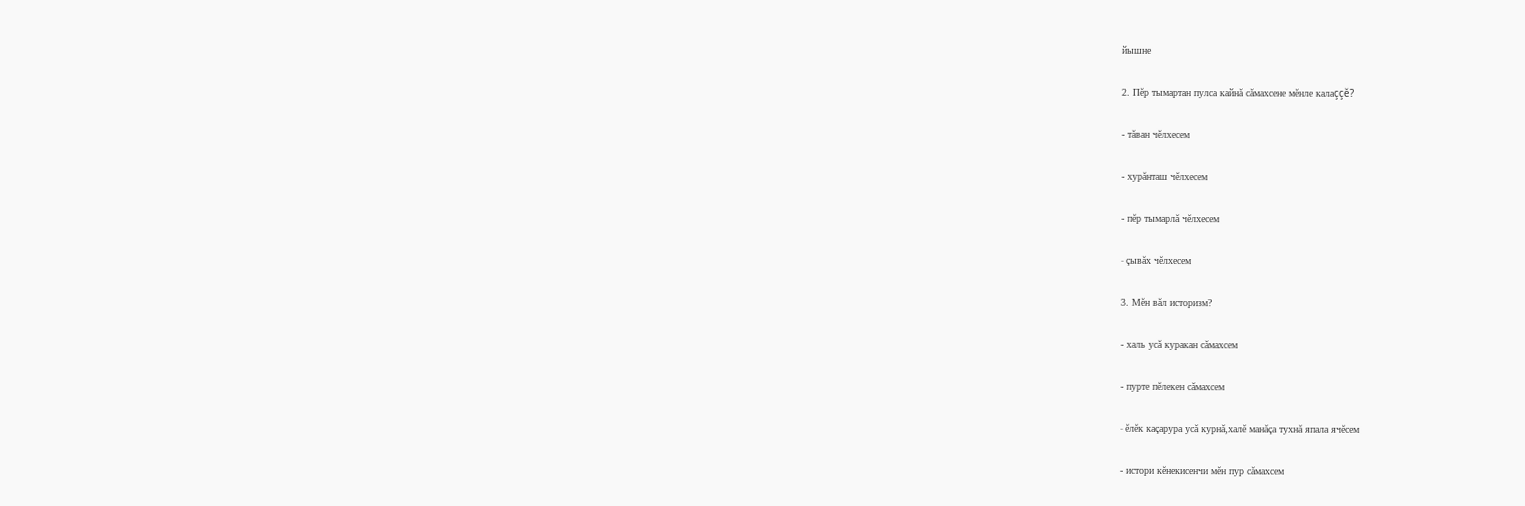йышне

2. Пĕр тымартан пулса кайнă сăмахсене мĕнле калаççĕ?

- тăван чĕлхесем

- хурăнташ чĕлхесем

- пĕр тымарлă чĕлхесем

- çывăх чĕлхесем

3. Мĕн вăл историзм?

- халь усă куракан сăмахсем

- пурте пĕлекен сăмахсем

- ĕлĕк каçарура усă курнă,халĕ манăçа тухнă япала ячĕсем

- истори кĕнекисенчи мĕн пур сăмахсем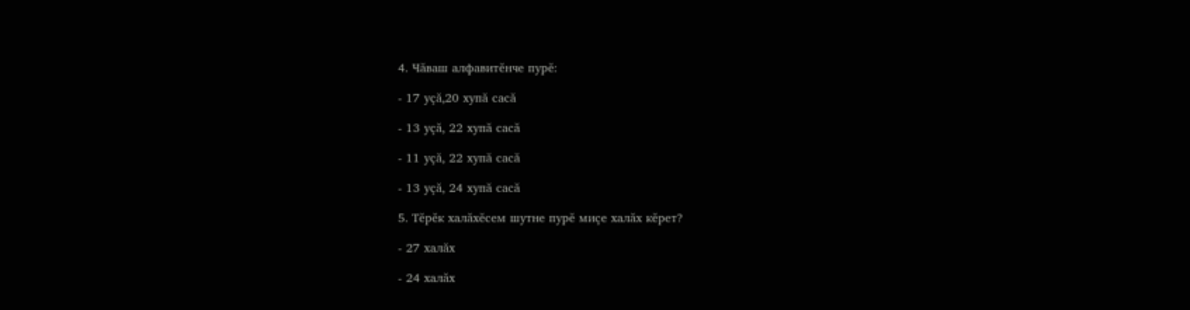4. Чăваш алфавитĕнче пурĕ:

- 17 уçă,20 хупă сасă

- 13 уçă, 22 хупă сасă

- 11 уçă, 22 хупă сасă

- 13 уçă, 24 хупă сасă

5. Тĕрĕк халăхĕсем шутне пурĕ миçе халăх кĕрет?

- 27 халăх

- 24 халăх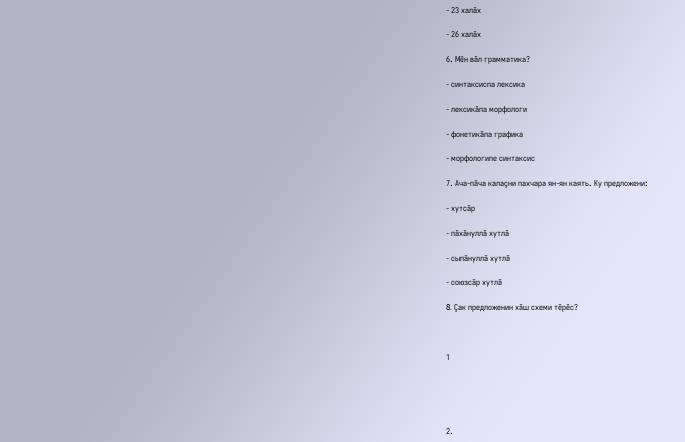- 23 халăх

- 26 халăх

6. Мĕн вăл грамматика?

- синтаксиспа лексика

- лексикăпа морфологи

- фонетикăпа графика

- морфологипе синтаксис

7. Ача-пăча калаçни пахчара ян-ян каять. Ку предложени:

- хутсăр

- пăхăнуллă хутлă

- сыпăнуллă хутлă

- союзсăр хутлă

8. Çак предложенин хăш схеми тĕрĕс?



1





2.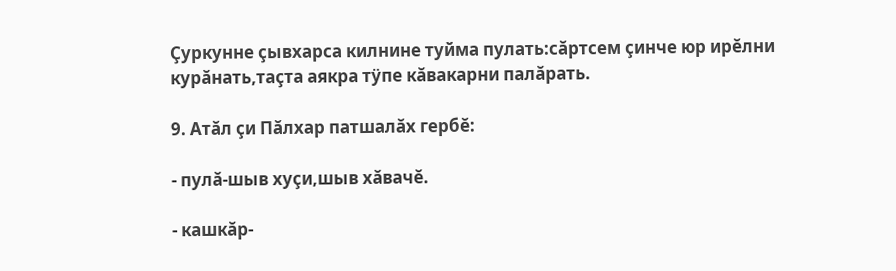Çуркунне çывхарса килнине туйма пулать:сăртсем çинче юр ирĕлни курăнать,таçта аякра тÿпе кăвакарни палăрать.

9. Атăл çи Пăлхар патшалăх гербĕ:

- пулă-шыв хуçи,шыв хăвачĕ.

- кашкăр-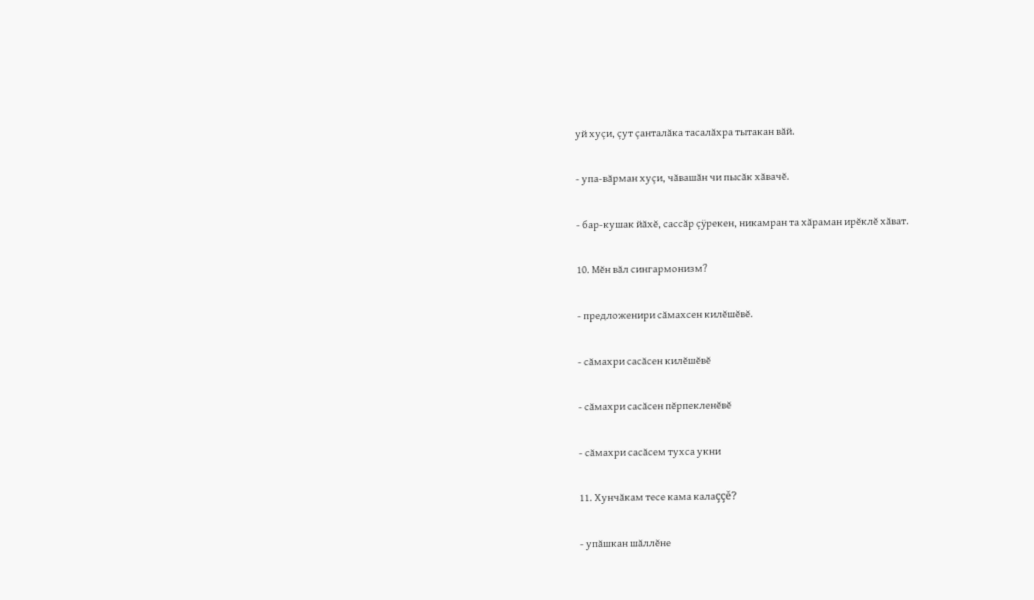уй хуçи, çут çанталăка тасалăхра тытакан вăй.

- упа-вăрман хуçи, чăвашăн чи пысăк хăвачĕ.

- бар-кушак йăхĕ, сассăр çÿрекен, никамран та хăраман ирĕклĕ хăват.

10. Мĕн вăл сингармонизм?

- предложенири сăмахсен килĕшĕвĕ.

- сăмахри сасăсен килĕшĕвĕ

- сăмахри сасăсен пĕрпекленĕвĕ

- сăмахри сасăсем тухса укни

11. Хунчăкам тесе кама калаççĕ?

- упăшкан шăллĕне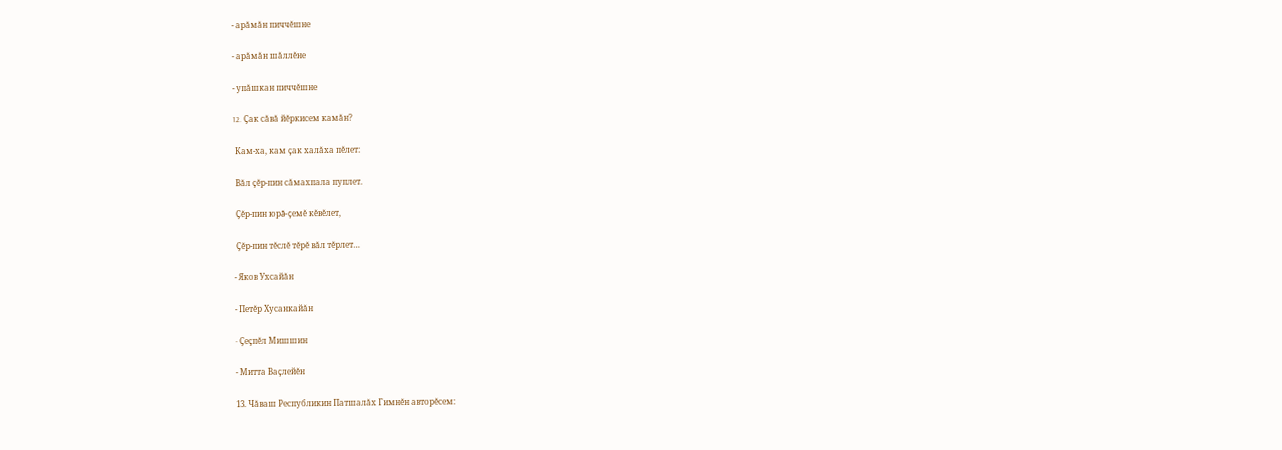- арăмăн пиччĕшне

- арăмăн шăллĕне

- упăшкан пиччĕшне

12. Çак сăвă йĕркисем камăн?

 Кам-ха, кам çак халăха пĕлет:

 Вăл çĕр-пин сăмахпала пуплет.

 Çĕр-пин юрă-çемĕ кĕвĕлет,

 Çĕр-пин тĕслĕ тĕрĕ вăл тĕрлет…

- Яков Ухсайăн

- Петĕр Хусанкайăн

- Çеçпĕл Мишшин

- Митта Ваçлейĕн

13. Чăваш Республикин Патшалăх Гимнĕн авторĕсем: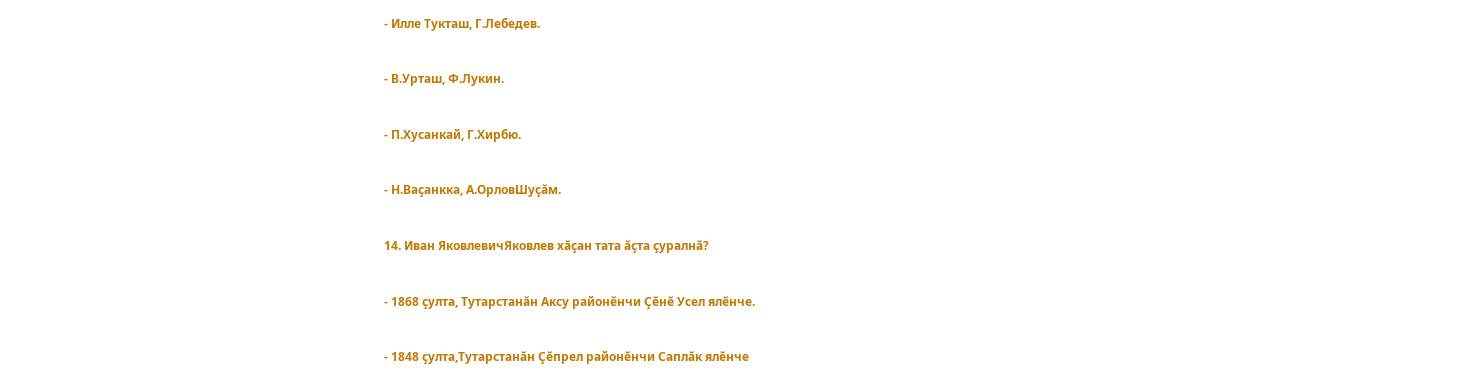- Илле Тукташ, Г.Лебедев.

- В.Урташ, Ф.Лукин.

- П.Хусанкай, Г.Хирбю.

- Н.Ваçанкка, А.ОрловШуçăм.

14. Иван ЯковлевичЯковлев хăçан тата ăçта çуралнă?

- 1868 çулта, Тутарстанăн Аксу районĕнчи Çĕнĕ Усел ялĕнче.

- 1848 çулта,Тутарстанăн Çĕпрел районĕнчи Саплăк ялĕнче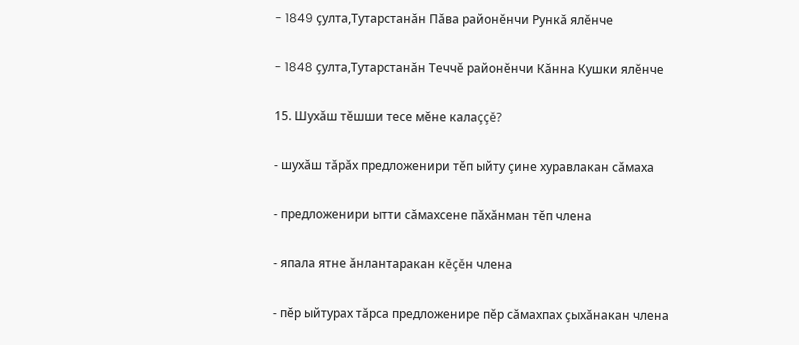- 1849 çулта,Тутарстанăн Пăва районĕнчи Рункă ялĕнче

- 1848 çулта,Тутарстанăн Теччĕ районĕнчи Кăнна Кушки ялĕнче

15. Шухăш тĕшши тесе мĕне калаççĕ?

- шухăш тăрăх предложенири тĕп ыйту çине хуравлакан сăмаха

- предложенири ытти сăмахсене пăхăнман тĕп члена

- япала ятне ăнлантаракан кĕçĕн члена

- пĕр ыйтурах тăрса предложенире пĕр сăмахпах çыхăнакан члена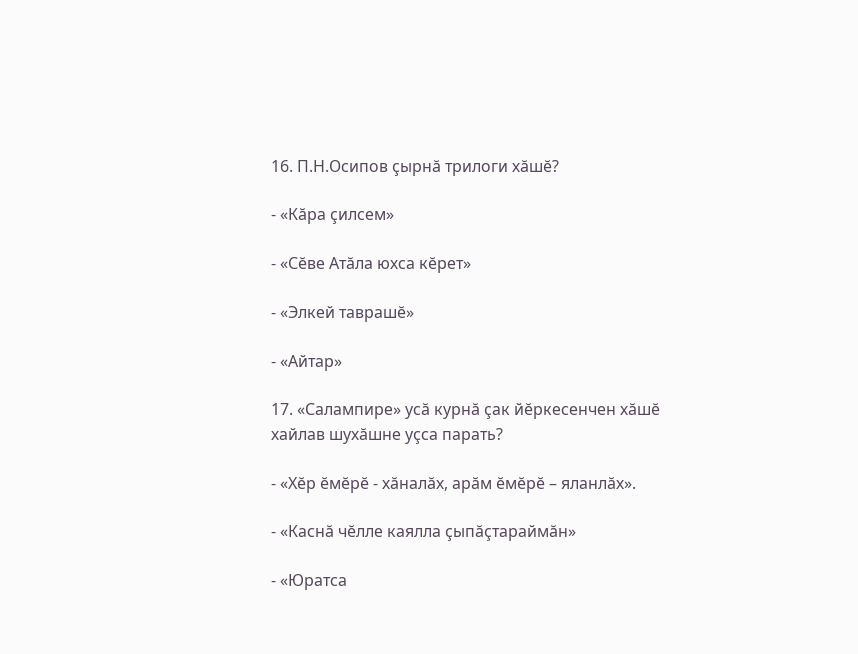16. П.Н.Осипов çырнă трилоги хăшĕ?

- «Кăра çилсем»

- «Сĕве Атăла юхса кĕрет»

- «Элкей таврашĕ»

- «Айтар»

17. «Салампире» усă курнă çак йĕркесенчен хăшĕ хайлав шухăшне уçса парать?

- «Хĕр ĕмĕрĕ - хăналăх, арăм ĕмĕрĕ – яланлăх».

- «Каснă чĕлле каялла çыпăçтараймăн»

- «Юратса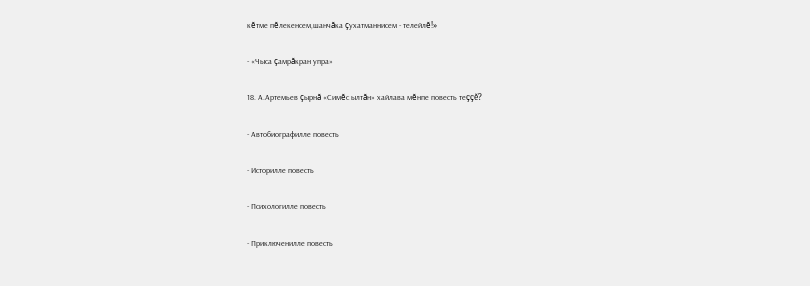кĕтме пĕлекенсем,шанчăка çухатманнисем - телейлĕ!»

- «Чыса çамрăкран упра»

18. А.Артемьев çырнă «Симĕс ылтăн» хайлава мĕнпе повесть теççĕ?

- Автобиографилле повесть

- Историлле повесть

- Психологилле повесть

- Приключенилле повесть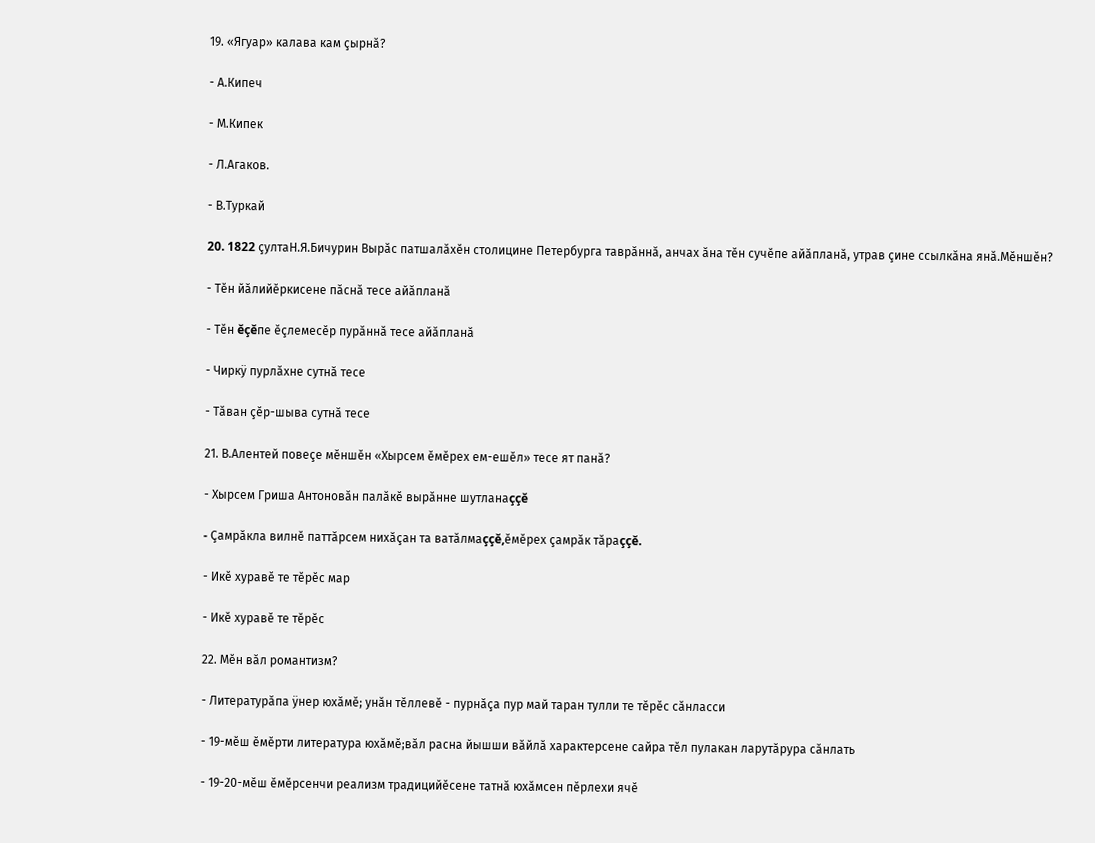19. «Ягуар» калава кам çырнă?

- А.Кипеч

- М.Кипек

- Л.Агаков.

- В.Туркай

20. 1822 çултаН.Я.Бичурин Вырăс патшалăхĕн столицине Петербурга таврăннă, анчах ăна тĕн сучĕпе айăпланă, утрав çине ссылкăна янă.Мĕншĕн?

- Тĕн йăлийĕркисене пăснă тесе айăпланă

- Тĕн ĕçĕпе ĕçлемесĕр пурăннă тесе айăпланă

- Чиркÿ пурлăхне сутнă тесе

- Тăван çĕр-шыва сутнă тесе

21. В.Алентей повеçе мĕншĕн «Хырсем ĕмĕрех ем-ешĕл» тесе ят панă?

- Хырсем Гриша Антоновăн палăкĕ вырăнне шутланаççĕ

- Çамрăкла вилнĕ паттăрсем нихăçан та ватăлмаççĕ,ĕмĕрех çамрăк тăраççĕ.

- Икĕ хуравĕ те тĕрĕс мар

- Икĕ хуравĕ те тĕрĕс

22. Мĕн вăл романтизм?

- Литературăпа ÿнер юхăмĕ; унăн тĕллевĕ - пурнăçа пур май таран тулли те тĕрĕс сăнласси

- 19-мĕш ĕмĕрти литература юхăмĕ;вăл расна йышши вăйлă характерсене сайра тĕл пулакан ларутăрура сăнлать

- 19-20-мĕш ĕмĕрсенчи реализм традицийĕсене татнă юхăмсен пĕрлехи ячĕ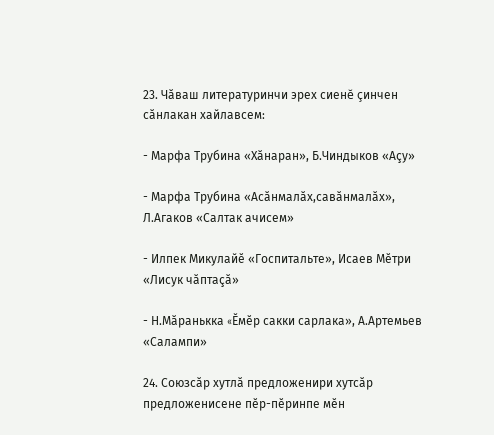23. Чăваш литературинчи эрех сиенĕ çинчен сăнлакан хайлавсем:

- Марфа Трубина «Хăнаран», Б.Чиндыков «Аçу»

- Марфа Трубина «Асăнмалăх,савăнмалăх», Л.Агаков «Салтак ачисем»

- Илпек Микулайĕ «Госпитальте», Исаев Мĕтри «Лисук чăптаçă»

- Н.Мăранькка «Ĕмĕр сакки сарлака», А.Артемьев «Салампи»

24. Союзсăр хутлă предложенири хутсăр предложенисене пĕр-пĕринпе мĕн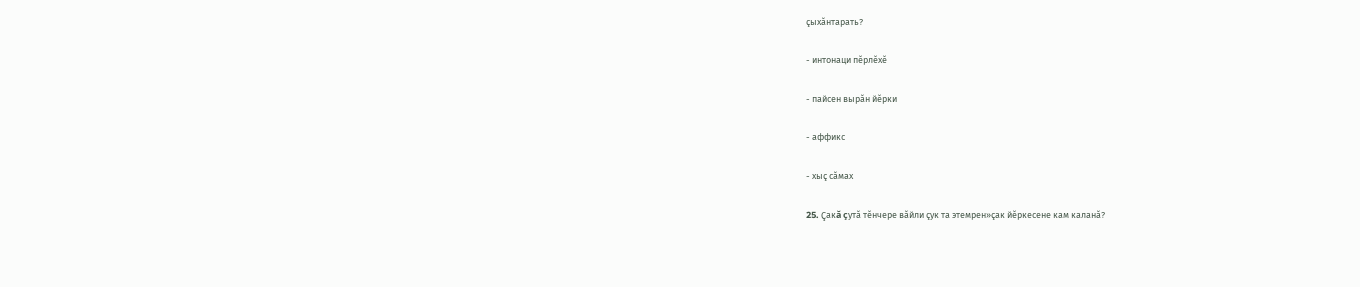çыхăнтарать?

- интонаци пĕрлĕхĕ

- пайсен вырăн йĕрки

- аффикс

- хыç сăмах

25. Çакă çутă тĕнчере вăйли çук та этемрен»çак йĕркесене кам каланă?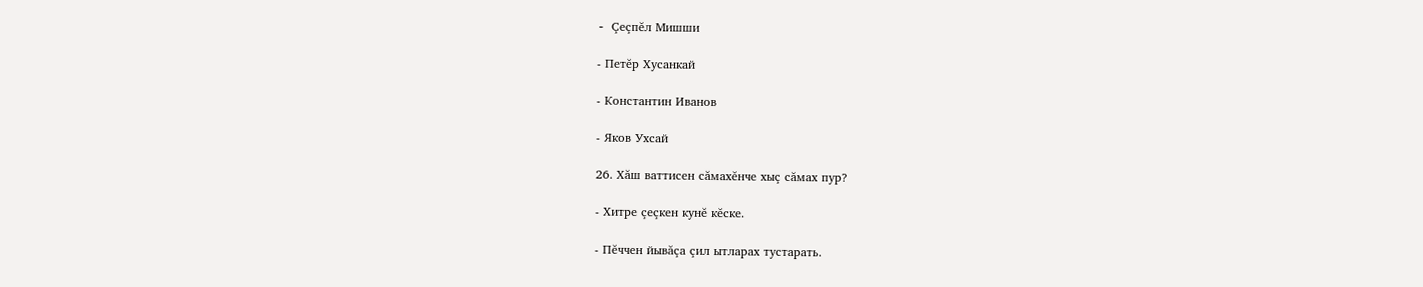- Çеçпĕл Мишши

- Петĕр Хусанкай

- Константин Иванов

- Яков Ухсай

26. Хăш ваттисен сăмахĕнче хыç сăмах пур?

- Хитре çеçкен кунĕ кĕске.

- Пĕччен йывăçа çил ытларах тустарать.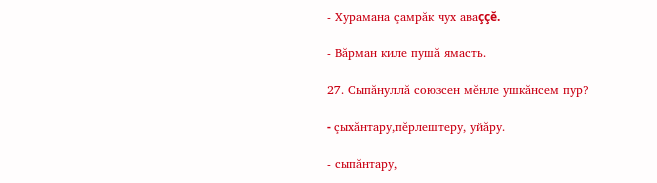- Хурамана çамрăк чух аваççĕ.

- Вăрман киле пушă ямасть.

27. Сыпăнуллă союзсен мĕнле ушкăнсем пур?

- çыхăнтару,пĕрлештеру, уйăру.

- сыпăнтару,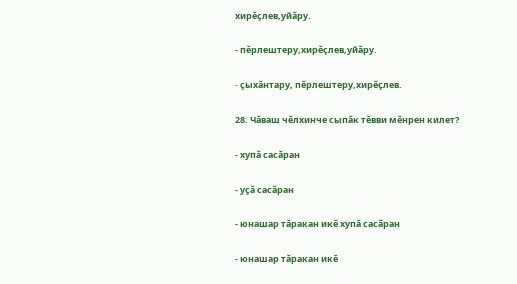хирĕçлев,уйăру.

- пĕрлештеру,хирĕçлев,уйăру.

- çыхăнтару, пĕрлештеру,хирĕçлев.

28. Чăваш чĕлхинче сыпăк тĕвви мĕнрен килет?

- хупă сасăран

- уçă сасăран

- юнашар тăракан икĕ хупă сасăран

- юнашар тăракан икĕ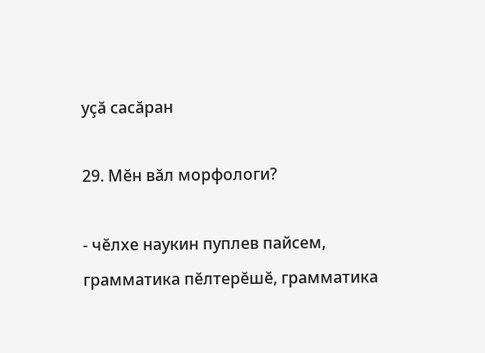уçă сасăран

29. Мĕн вăл морфологи?

- чĕлхе наукин пуплев пайсем, грамматика пĕлтерĕшĕ, грамматика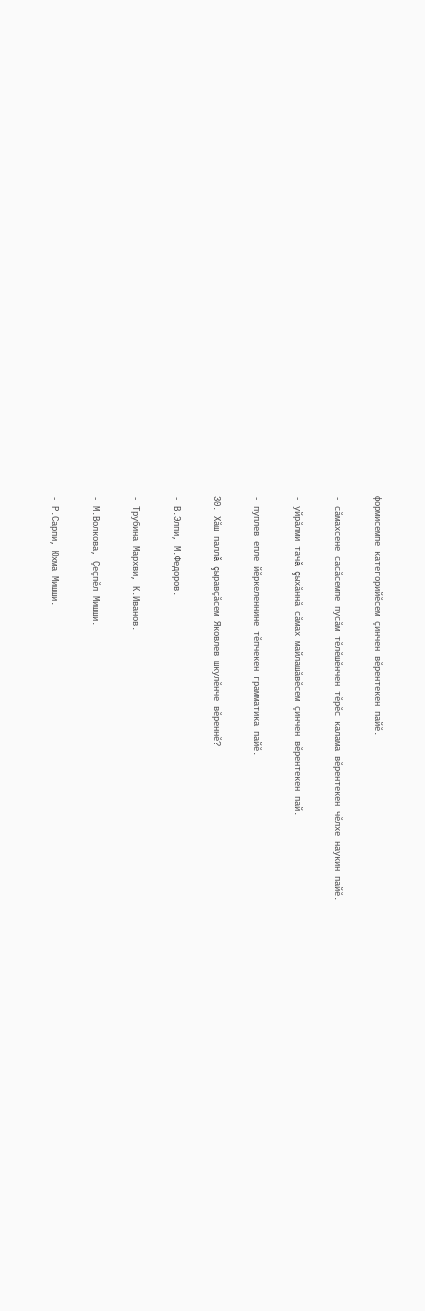формисемпе категорийĕсем çинчен вĕрентекен пайĕ.

- сăмахсене сасăсемпе пусăм тĕлĕшĕнчен тĕрĕс калама вĕрентекен чĕлхе наукин пайĕ.

- уйрăлми тачă çыхăннă сăмах майлашăвĕсем çинчен вĕрентекен пай.

- пуплев епле йĕркеленнине тĕпчекен грамматика пайĕ.

30. Хăш паллă çыравçăсем Яковлев шкулĕнче вĕреннĕ?

- В.Элпи, М.Федоров.

- Трубина Мархви, К.Иванов.

- М.Волкова, Çеçпĕл Мишши.

- Р.Сарпи, Юхма Мишши.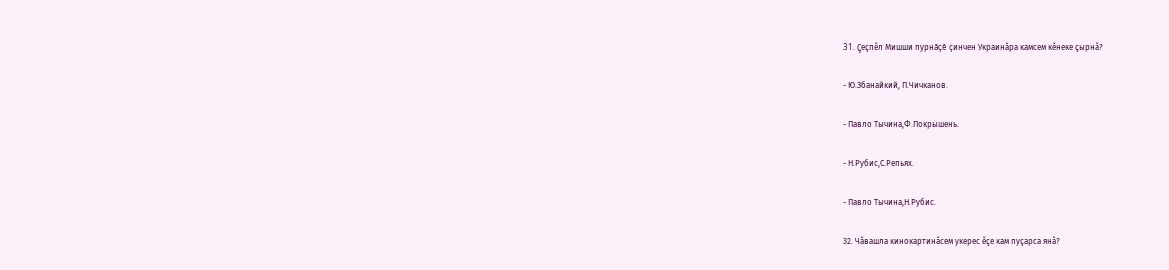31. Çеçпĕл Мишши пурнăçĕ çинчен Украинăра камсем кĕнеке çырнă?

- Ю.Збанайкий, П.Чичканов.

- Павло Тычина,Ф.Покрышень.

- Н.Рубис,С.Репьях.

- Павло Тычина,Н.Рубис.

32. Чăвашла кинокартинăсем укерес ĕçе кам пуçарса янă?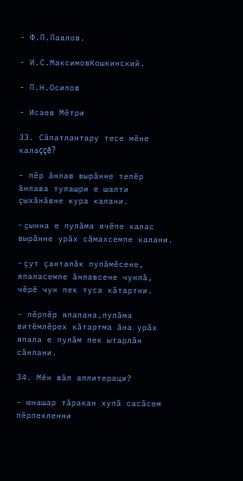- Ф.П.Павлов.

- И.С.МаксимовКошкинский.

- П.Н.Осипов

- Исаев Мĕтри

33. Сăпатлантару тесе мĕне калаççĕ?

- пĕр ăнлав вырăнне тепĕр ăнлава тулашри е шалти çыхăнăвне кура калани.

- çынна е пулăма ячĕпе калас вырăнне урăх сăмахсемпе калани.

- çут çанталăк пулăмĕсене, япаласемпе ăнлавсене чунлă, чĕрĕ чун пек туса кăтартни.

- пĕрпĕр япалана,пулăма витĕмлĕрех кăтартма ăна урăх япала е пулăм пек ытарлăн сăнлани.

34. Мĕн вăл аллитераци?

- юнашар тăракан хупă сасăсем пĕрпекленни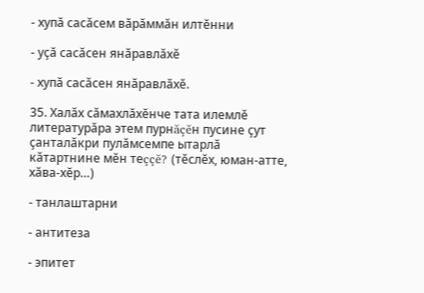- хупă сасăсем вăрăммăн илтĕнни

- уçă сасăсен янăравлăхĕ

- хупă сасăсен янăравлăхĕ.

35. Халăх сăмахлăхĕнче тата илемлĕ литературăра этем пурнăçĕн пусине çут çанталăкри пулăмсемпе ытарлă кăтартнине мĕн теççĕ? (тĕслĕх, юман-атте, хăва-хĕр…)

- танлаштарни

- антитеза

- эпитет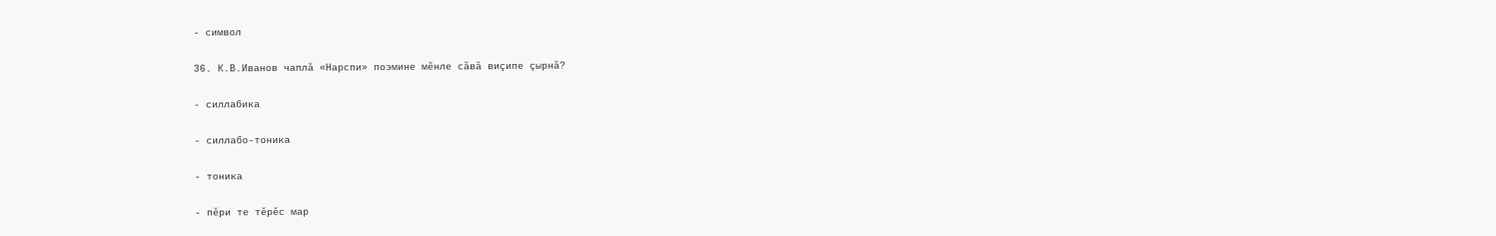- символ

36. К.В.Иванов чаплă «Нарспи» поэмине мĕнле сăвă виçипе çырнă?

- силлабика

- силлабо-тоника

- тоника

- пĕри те тĕрĕс мар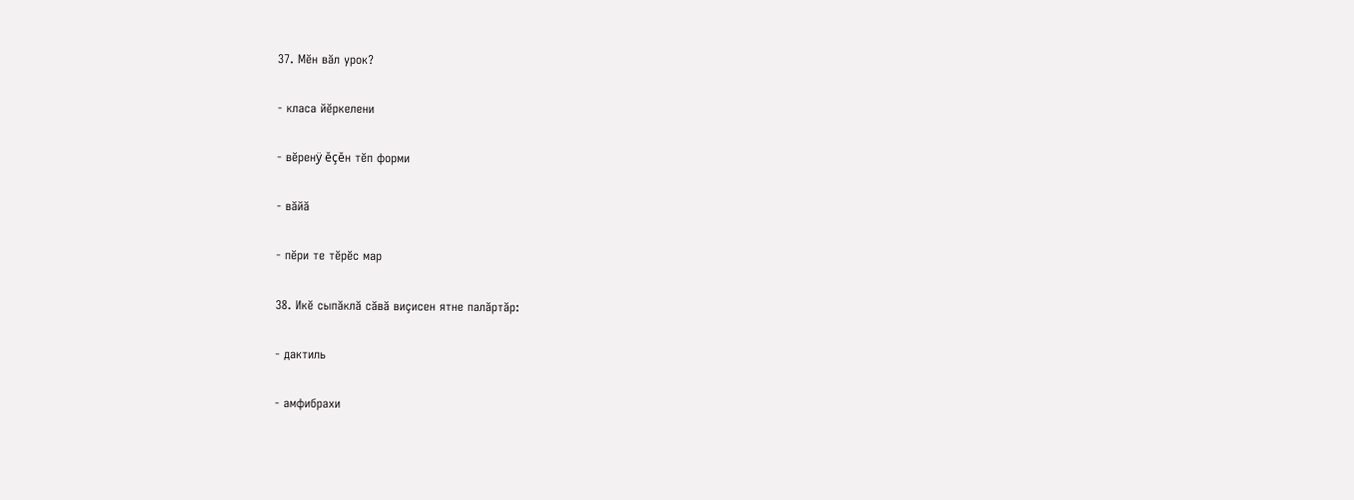37. Мĕн вăл урок?

- класа йĕркелени

- вĕренÿ ĕçĕн тĕп форми

- вăйă

- пĕри те тĕрĕс мар

38. Икĕ сыпăклă сăвă виçисен ятне палăртăр:

- дактиль

- амфибрахи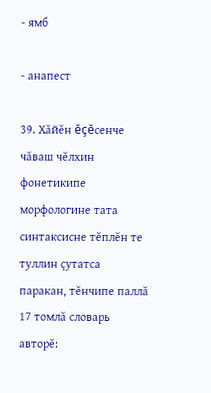- ямб

- анапест

39. Хăйĕн ĕçĕсенче чăваш чĕлхин фонетикипе морфологине тата синтаксисне тĕплĕн те туллин çутатса паракан, тĕнчипе паллă 17 томлă словарь авторĕ: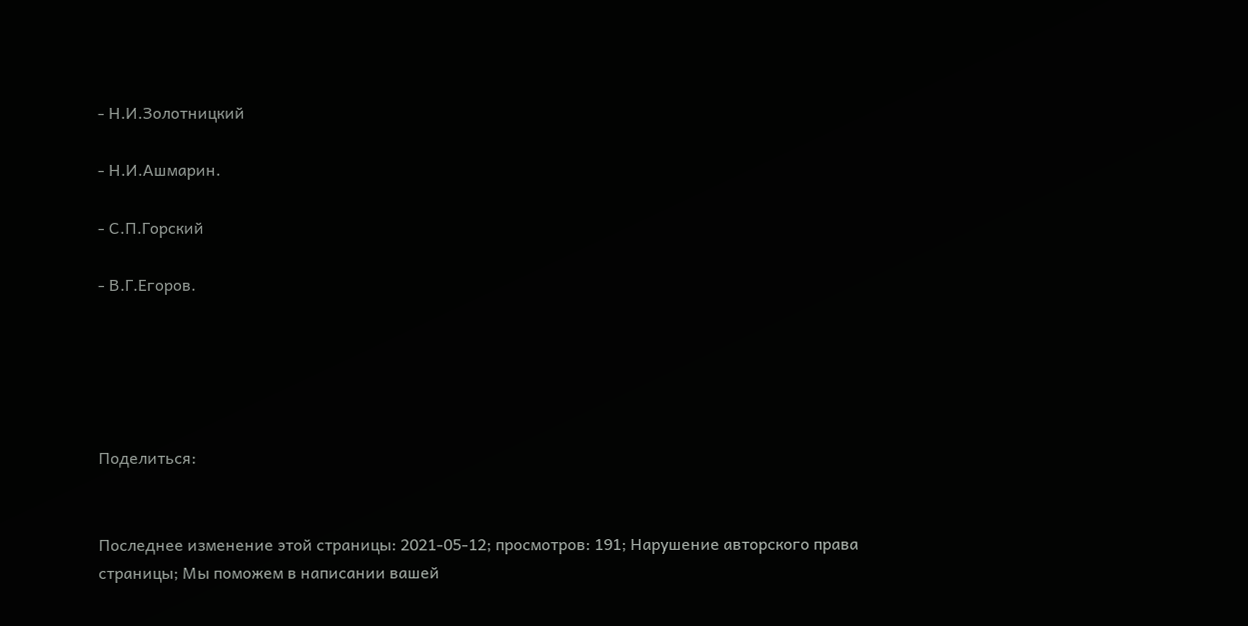- Н.И.Золотницкий

- Н.И.Ашмарин.

- С.П.Горский

- В.Г.Егоров.





Поделиться:


Последнее изменение этой страницы: 2021-05-12; просмотров: 191; Нарушение авторского права страницы; Мы поможем в написании вашей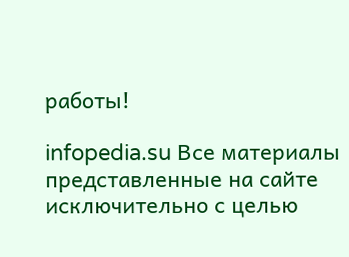работы!

infopedia.su Все материалы представленные на сайте исключительно с целью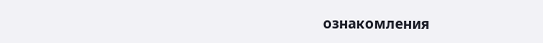ознакомления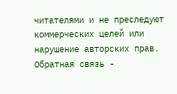читателями и не преследуют коммерческих целей или нарушение авторских прав. Обратная связь -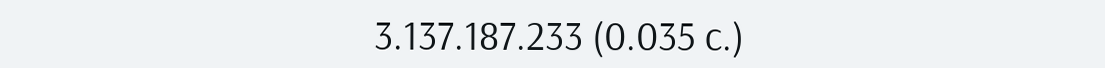3.137.187.233 (0.035 с.)